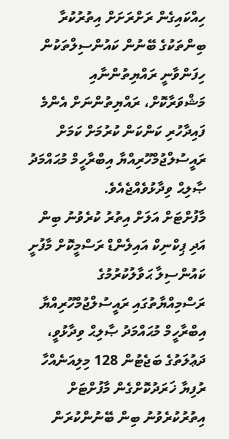ހިއްކައިގެން ރަށްރަށަށް އިތުރުކުރާ ބިންތަކުގެ ބޭނުން ކައުންސިލްތަކުން ހިފަންވާނީ ރައްޔިތުންނާއި މަޝްވަރާކޮށް، ރައްޔިތުންނަށް އެންމެ ފައިދާހުރި ކަންކަން ކުރުމަށް ކަމަށް ރައީސުލްޖުމްހޫރިއްޔާ އިބްރާހީމް މުޙައްމަދު ޞާލިޙް ވިދާޅުވެއްޖެއެވެ.
މާފުށްޓަށް އަލަށް އިތުރު ކުރެވުނު ބިން އަދި ޕިކްނިކް އައިލެންޑް ރަސްމީކޮށް މާފުށީ ކައުންސިލާ ޙަވާލުކުރުމުގެ ރަސްމިއްޔާތުގައި ރައީސުލްޖުމްހޫރިއްޔާ އިބްރާހީމް މުޙައްމަދު ޞާލިޙް ވިދާޅުވީ، ދަޢުލަތުގެ ބަޖެޓުން 128 މިލިއަނެއްހާ ރުފިޔާ ޚަރަދުކޮށްގެން މާފުށްޓަށް އިތުރުކުރެވުނު ބިން ބޭނުންކުރަން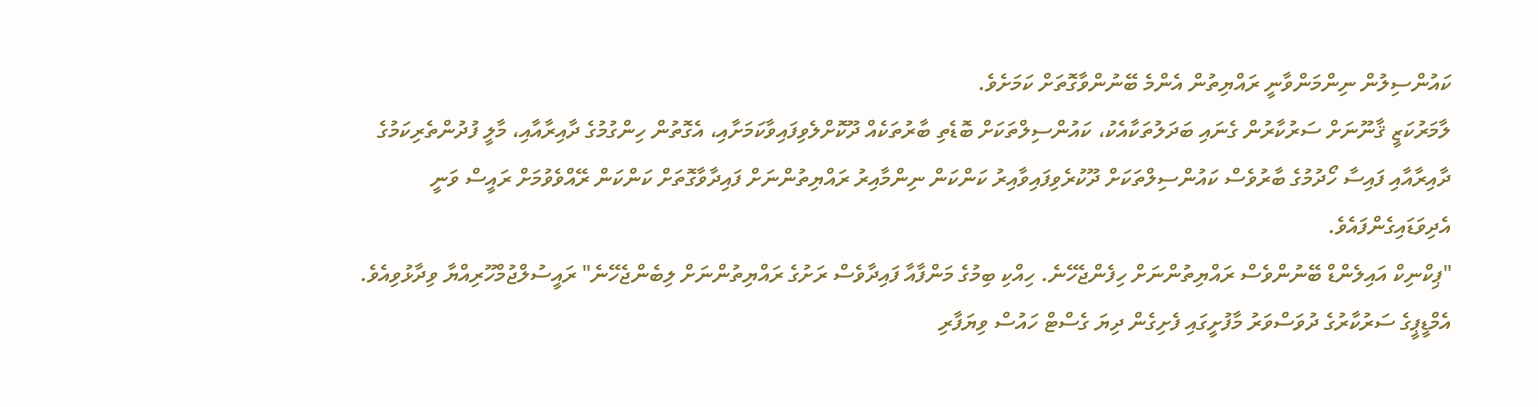ކައުންސިލުން ނިންމަންވާނީ ރައްޔިތުން އެންމެ ބޭނުންވާގޮތަށް ކަމަށެވެ.
ލާމަރުކަޒީ ޤާނޫނަށް ސަރުކާރުން ގެނައި ބަދަލުތަކާއެކު، ކައުންސިލްތަކަށް ބޮޑެތި ބާރުތަކެއް ދޫކޮށްލެވިފައިވާކަމަށާއި، އެގޮތުން ހިންގުމުގެ ދާއިރާއާއި، މާލީ ފުދުންތެރިކަމުގެ ދާއިރާއާއި ފައިސާ ހޯދުމުގެ ބާރުވެސް ކައުންސިލްތަކަށް ދޫކުރެވިފައިވާއިރު ކަންކަން ނިންމާއިރު ރައްޔިތުންނަށް ފައިދާވާގޮތަށް ކަންކަން ރޭއްވެވުމަށް ރައީސް ވަނީ އެދިވަޑައިގެންފައެވެ.
"ޕިކްނިކް އައިލެންޑް ބޭނުންވެސް ރައްޔިތުންނަށް ހިފެންޖެހޭނެ. ހިއްކި ބިމުގެ މަންފާއާ ފައިދާވެސް ރަށުގެ ރައްޔިތުންނަށް ލިބެންޖެހޭނެ" ރައީސުލްޖުމްހޫރިއްޔާ ވިދާޅުވިއެވެ.
އެމްޑީޕީގެ ސަރުކާރުގެ ދުވަސްވަރު މާފުށީގައި ފެށިގެން ދިޔަ ގެސްޓް ހައުސް ވިޔަފާރި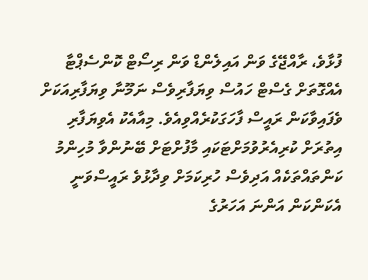ފުޅާވެ، ރާއްޖޭގެ ވަން އައިލެންޑް ވަން ރިސޯޓް ކޮންސެޕްޓާ އެއްގޮތަށް ގެސްޓް ހައުސް ވިޔަފާރިވެސް ނަމޫނާ ވިޔަފާރިއަކަށް ވެފައިވާކަން ރައީސް ފާހަގަކުރެއްވިއެވެ. މިއާއެކު އެވިޔަފާރި އިތުރަށް ކުރިއެރުވުމަށްޓަކައި މާފުށްޓަށް ބޭނުންވާ މުހިންމު ކަންތައްތަކެއް އަދިވެސް ހުރިކަމަށް ވިދާޅުވެ ރައީސްވަނީ އެކަންކަން އަންނަ އަހަރުގެ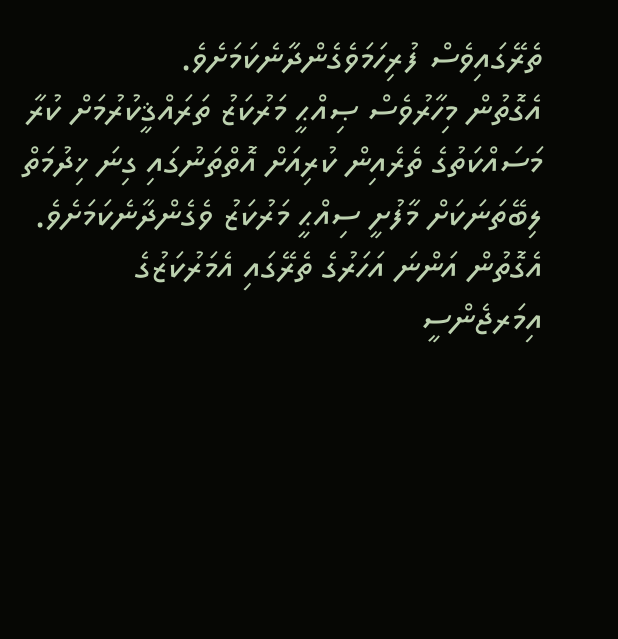ތެރޭގައިވެސް ފުރިހަމަވެގެންދާނެކަމަށެވެ.
އެގޮތުން މިހާރުވެސް ޞިއްޙީ މަރުކަޒު ތަރައްޤީކުރުމަށް ކުރާ މަސައްކަތުގެ ތެރެއިން ކުރިއަށް އޮތްތަނުގައި ގިނަ ޚިދުމަތް ލިބޭތަނަކަށް މާފުށީ ސިއްޙީ މަރުކަޒު ވެގެންދާނެކަމަށެވެ. އެގޮތުން އަންނަ އަހަރުގެ ތެރޭގައި އެމަރުކަޒުގެ އިމަރޖެންސީ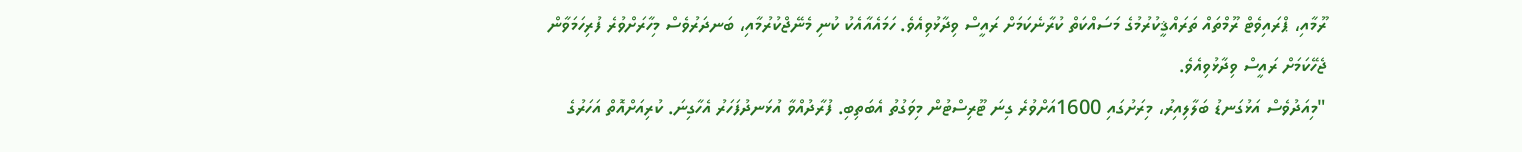ރޫމާއި، ޕްރައިވެޓް ރޫމްތައް ތަރައްޤީކުރުމުގެ މަސައްކަތް ކުރާނެކަމަށް ރައީސް ވިދާޅުވިއެވެ. ހަމައެއާއެކު ކުނި މެނޭޖްކުރުމާއި، ބަނދަރުވެސް މިހާރަށްވުރެ ފުރިހަމަވާން ޖެހޭކަމަށް ރައީސް ވިދާޅުވިއެވެ.
"މިއަދުވެސް އަޅުގަނޑު ބަލާލިއިރު، މިރަށުގައި 1600އަށްވުރެ ގިނަ ޓޫރިސްޓުން މިވަގުތު އެބަތިބި. ފުރާދުއްވާ އުޅަނދުފަހަރު އެހާގިނަ. ކުރިއަށްއޮތް އަހަރުގެ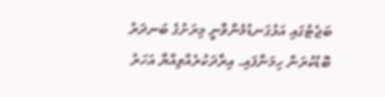ބަޖެޓުގައި އަޅުގަނޑުމެންވާނީ މިރަށުގެ ބަނދަރު ބޮޑުކުރަން ހިމަނާފައި. އިރާދަކުރެއްވިއްޔާ އަހަރު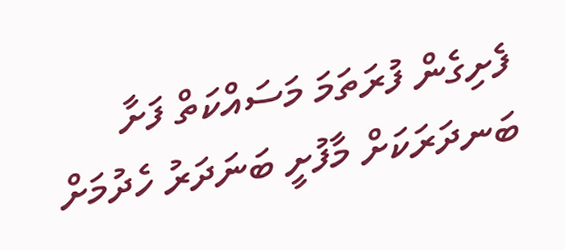ފެށިގެން ފުރަތަމަ މަސައްކަތް ފަށާ ބަނދަރަކަށް މާފުށީ ބަނަދަރު ހެދުމަށް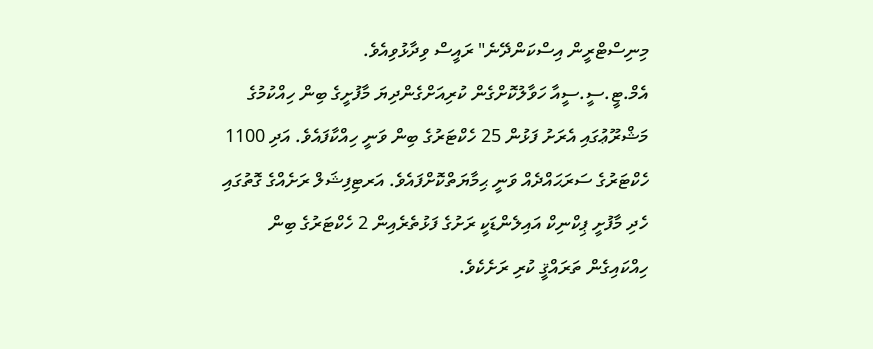މިނިސްޓްރީން އިސްކަންދޭނެ" ރައީސް ވިދާޅުވިއެވެ.
އެމް.ޓީ.ސީ.ސީއާ ހަވާލުކޮށްގެން ކުރިއަށްގެންދިޔަ މާފުށީގެ ބިން ހިއްކުމުގެ މަޝްރޫޢުގައި އެރަށު ފަޅުން 25 ހެކްޓަރުގެ ބިން ވަނީ ހިއްކާފައެވެ. އަދި 1100 ހެކްޓަރުގެ ސަރަޙައްދެއް ވަނީ ޙިމާޔަތްކޮށްފައެވެ. އަރޓިފިޝަލް ރަށެއްގެ ގޮތުގައި ހެދި މާފުށީ ޕިކްނިކް އައިލެންޑަކީ ރަށުގެ ފަޅުތެރެއިން 2 ހެކްޓަރުގެ ބިން ހިއްކައިގެން ތަރައްޤީ ކުރި ރަށެކެވެ.